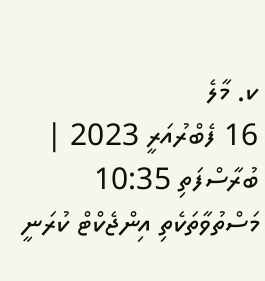ކ. މާލެ
16 ފެބްރުއަރީ 2023 | ބުރާސްފަތި 10:35
މަސްތުވާތަކެތި އިންޖެކްޓް ކުރަނީ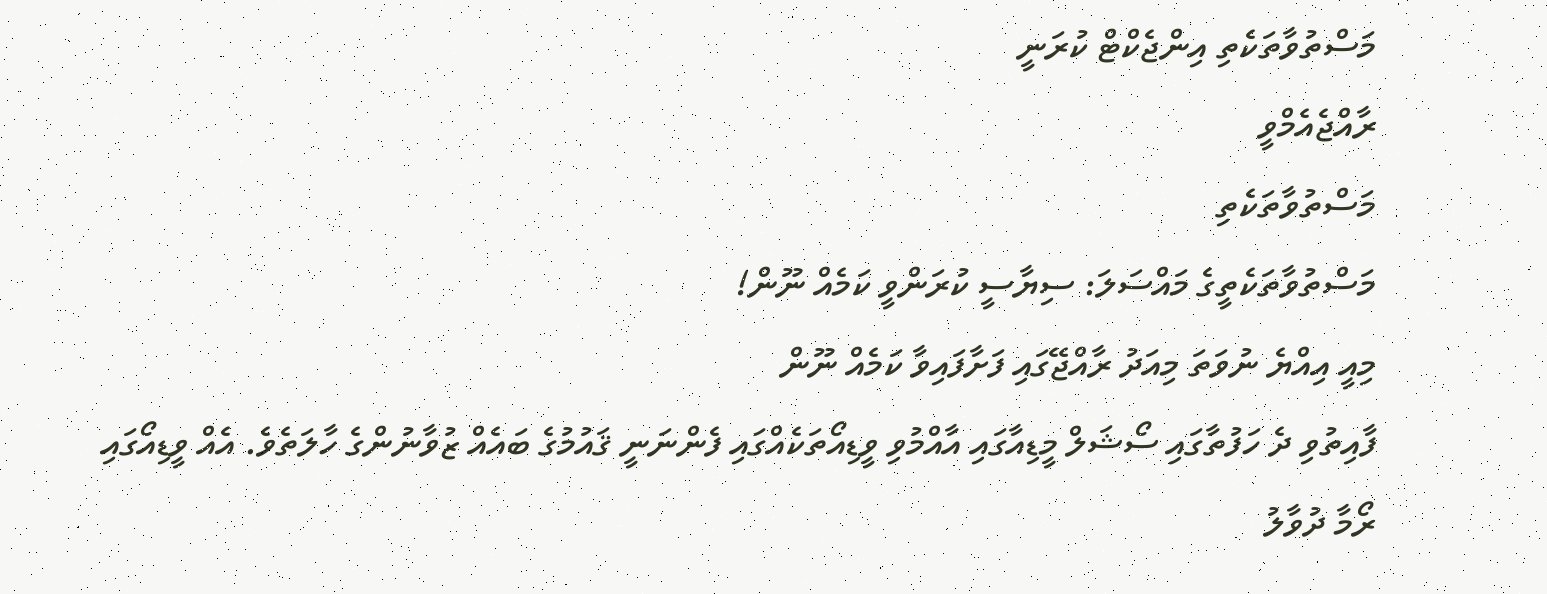މަސްތުވާތަކެތި އިންޖެކްޓް ކުރަނީ
ރާއްޖެއެމްވީ
މަސްތުވާތަކެތި
މަސްތުވާތަކެތީގެ މައްސަލަ: ސިޔާސީ ކުރަންވީ ކަމެއް ނޫން!
މިއީ އިއްޔެ ނުވަތަ މިއަދު ރާއްޖޭގައި ފަށާފައިވާ ކަމެއް ނޫން
ފާއިތުވި ދެ ހަފުތާގައި ސޯޝަލް މީޑިއާގައި އާއްމުވި ވީޑިއޯތަކެއްގައި ފެންނަނީ ޤައުމުގެ ބައެއް ޒުވާނުންގެ ހާލަތެވެ. އެއް ވީޑިއޯގައި ރޯމާ ދުވާލު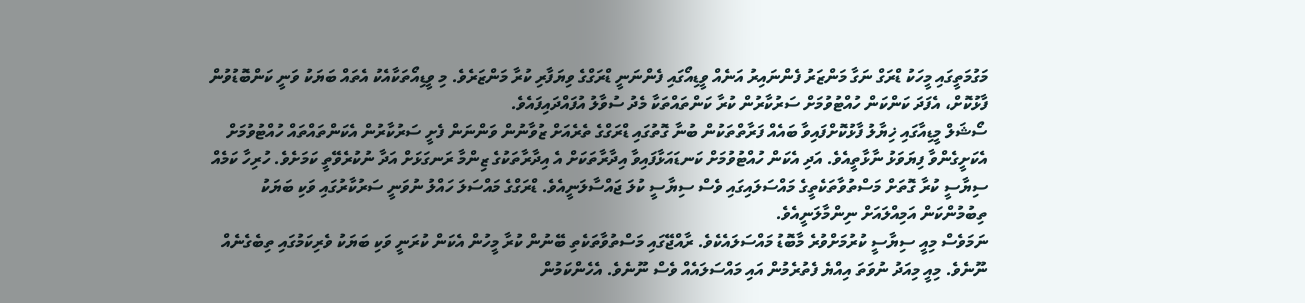މަގުމަތީގައި މީހަކު ޑްރަގް ނަގާ މަންޒަރު ފެންނައިރު އަނެއް ވީޑިއޯގައި ފެންނަނީ ޑްރަގްގެ ވިޔަފާރި ކުރާ މަންޒަރެވެ. މި ވީޑިއޯތަކާއެކު އެތައް ބަޔަކު ވަނީ ކަންބޮޑުވުން ފާޅުކޮށް، އެފަދަ ކަންކަން ހުއްޓުވުމަށް ސަރުކާރުން ކުރާ ކަންތައްތަކާ މެދު ސުވާލު އުފައްދައިފައެވެ.
ސޯޝަލް މީޑިއާގައި ޚިޔާލު ފާޅުކޮށްފައިވާ ބައެއް ފަރާތްތަކުން ބުނާ ގޮތުގައި ޑްރަގްގެ ތެރެއަށް ޒުވާނުން ވަންނަން ފެށީ ސަރުކާރުން އެކަންތައްތައް ހުއްޓުވުމަށް އެކަށީގެންވާ ފިޔަވަޅު ނާޅާތީއެވެ. އަދި އެކަން ހުއްޓުވުމަށް ކަނޑައަޅާފައިވާ އިދާރާތަކަށް އެ އިދާރާތަކުގެ ޒިންމާ ރަނގަޅަށް އަދާ ނުކުރެވޭތީ ކަމަށެވެ. ހުރިހާ ކަމެއް ސިޔާސީ ކުރާ ގޮތަށް މަސްތުވާތަކެތީގެ މައްސަލައިގައި ވެސް ސިޔާސީ ކުލަ ޖައްސާލަނީއެވެ. ޑްރަގްގެ މައްސަލަ ހައްލު ނުވަނީ ސަރުކާރުގައި ވަކި ބަޔަކު ތިބުމުންކަން އަމިއްލައަށް ނިންމާލަނީއެވެ.
ނަމަވެސް މިއީ ސިޔާސީ ކުރުމަށްވުރެ މާބޮޑު މައްސަލައެކެވެ. ރާއްޖޭގައި މަސްތުވާތަކެތި ބޭނުން ކުރާ މީހުން އެކަން ކުރަނީ ވަކި ބަޔަކު ވެރިކަމުގައި ތިބެގެނެއް ނޫނެވެ. މިއީ މިއަދު ނުވަތަ އިއްޔެ ފެތުރެމުން އައި މައްސަލައެއް ވެސް ނޫނެވެ. އެހެންކަމުން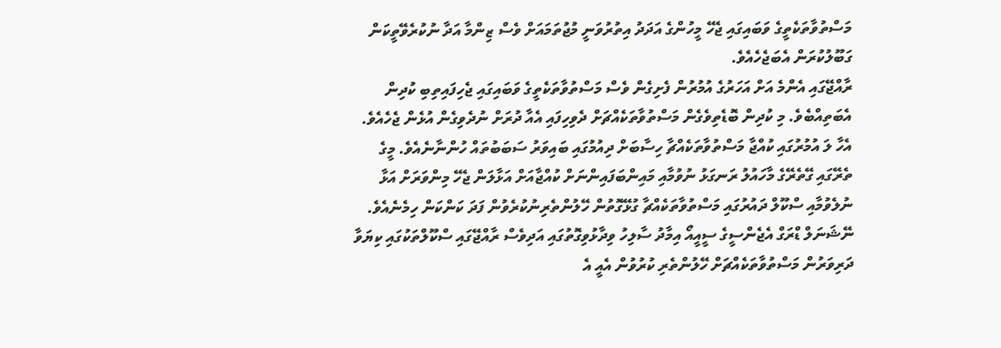މަސްތުވާތަކެތީގެ ވަބައިގައި ޖެހޭ މީހުންގެ އަދަދު އިތުރުވަނީ މުޖުތަމައަށް ވެސް ޒިންމާ އަދާ ނުކުރެވޭތީކަން ގަބޫލުކުރަން އެބަޖެހެއެވެ.
ރާއްޖޭގައި އެންމެ އަށް އަހަރުގެ އުމުރުން ފެށިގެން ވެސް މަސްތުވާތަކެތީގެ ވަބައިގައި ޖެހިފައިތިބި ކުދިން އެބަތިއްބެވެ. މި ކުދިން ބޮޑެތިވެގެން މަސްތުވާތަކެއްޗަށް ދެވިހިފައި އެއާ ދުރަށް ނުދެވިގެން އުޅެން ޖެހެއެވެ. އެހާ ލަ އުމުރުގައި ކުއްޖާ މަސްތުވާތަކެއްޗާ ހިސާބަށް ދިއުމުގައި ބައިވަރު ސަބަބުތައް ހުންނާނެއެވެ. މީގެ ތެރޭގައި ގޭތެރޭގެ މާހައުލު ރަނގަޅު ނުވުމާއި މައިންބަފައިންނަށް ކުއްޖާއަށް އަޅާލަން ޖެހޭ މިންވަރަށް އަޅާ ނުލެވުމާއި ސްކޫލް ދައުރުގައި މަސްތުވާތަކެއްޗާ ގުޅޭގޮތުން ހޭލުންތެރިނުކުރެވުން ފަދަ ކަންކަން ހިމެނެއެވެ.
ނޭޝަނަލް ޑްރަގް އެޖެންސީގެ ސީއީއޯ އިމާދު ސާލިހު ވިދާޅުވިގޮތުގައި އަދިވެސް ރާއްޖޭގައި ސްކޫލްތަކުގައި ކިޔަވާ ދަރިވަރުން މަސްތުވާތަކެއްޗަށް ހޭލުންތެރި ކުރުވުން އެއީ އެ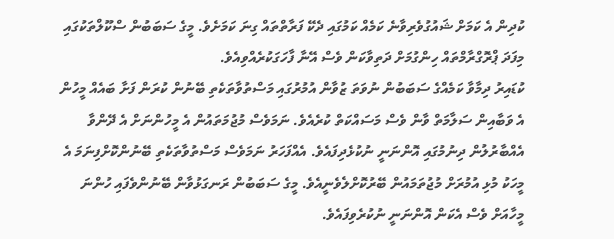ކުދިން އެ ކަމަށް ޝައުގުވެރިވާނެ ކަމެއް ކަމުގައި ދެކޭ ފަރާތްތައް ގިނަ ކަމަށެވެ. މީގެ ސަބަބުން ސްކޫލްތަކުގައި މިފަދަ ޕްރޮގްރާމްތައް ހިންގުމަށް ދަތިވާކަން ވެސް އޭނާ ފާހަގަކުރެއްވިއެވެ.
ކުޑައިރު ދިމާވާ ކަމެއްގެ ސަބަބުން ނުވަތަ ޒުވާން އުމުރުގައި މަސްތުވާތަކެތި ބޭނުން ކުރަން ފަށާ ބައެއް މީހުން އެ ވަބާއިން ސަލާމަތް ވާން ވެސް މަސައްކަތް ކުރެއެވެ. ނަމަވެސް މުޖުމަތައުން އެ މީހުންނަށް އެ ދޭންވާ އެއްބާރުލުން ދިނުމުގައި އޮންނަނީ ނުކުޅެދިފައެވެ. އެއްފަހަރު ނަމަވެސް މަސްތުވާތަކެތި ބޭނުންކޮށްފިނަމަ އެ މީހަކު މުޅި އުމުރަށް މުޖުތަމައުން ބޭރުކޮށްލެވެނީއެވެ. މީގެ ސަބަބުން ރަނގަޅުވާން ބޭނުންވެފައި ހުންނަ މީހާއަށް ވެސް އެކަން އޮންނަނީ ނުކުރެވިފައެވެ.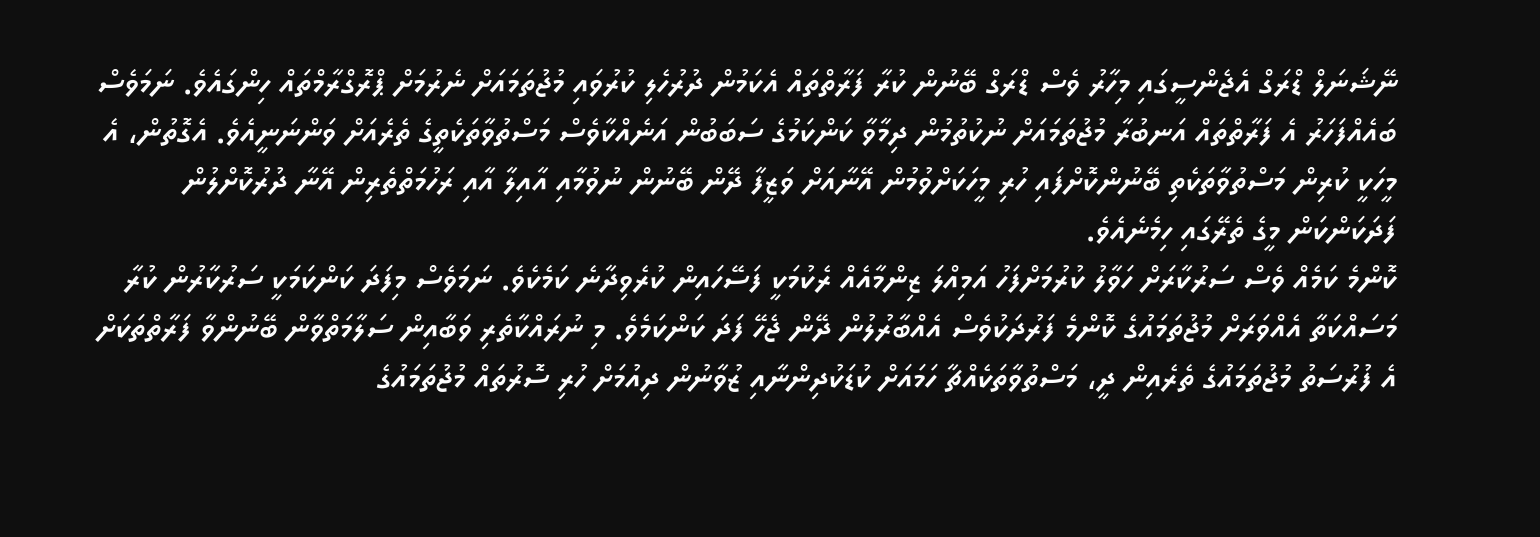ނޭޝަނަލް ޑްރަގް އެޖެންސީގައި މިހާރު ވެސް ޑްރަގް ބޭނުން ކުރާ ފަރާތްތައް އެކަމުން ދުރުހެލި ކުރުވައި މުޖުތަމައަށް ނެރުމަށް ޕްރޮގްރާމްތައް ހިންގައެވެ. ނަމަވެސް ބައެއްފަހަރު އެ ފަރާތްތައް އަނބުރާ މުޖުތަމައަށް ނުކުތުމުން ދިމާވާ ކަންކަމުގެ ސަބަބުން އަނެއްކާވެސް މަސްތުވާތަކެތީގެ ތެރެއަށް ވަންނަނީއެވެ. އެގޮތުން، އެ މީހަކީ ކުރިން މަސްތުވާތަކެތި ބޭނުންކޮށްފައި ހުރި މީހަކަށްވުމުން އޭނާއަށް ވަޒީފާ ދޭން ބޭނުން ނުވުމާއި އާއިލާ އާއި ރަހުމަތްތެރިން އޭނާ ދުރުކޮށްލުން ފަދަކަންކަން މީގެ ތެރޭގައި ހިމެނެއެވެ.
ކޮންމެ ކަމެއް ވެސް ސަރުކާރަށް ހަވާލު ކުރުމަށްފަހު އަމިއްލަ ޒިންމާއެއް ރެކުމަކީ ފަސޭހައިން ކުރެވިދާނެ ކަމެކެވެ. ނަމަވެސް މިފަދަ ކަންކަމަކީ ސަރުކާރުން ކުރާ މަސައްކަތާ އެއްވަރަށް މުޖުތަމައުގެ ކޮންމެ ފަރުދަކުވެސް އެއްބާރުލުން ދޭން ޖެހޭ ފަދަ ކަންކަމެވެ. މި ނުރައްކާތެރި ވަބާއިން ސަލާމަތްވާން ބޭނުންވާ ފަރާތްތަކަށް އެ ފުރުސަތު މުޖުތަމައުގެ ތެރެއިން ދީ، މަސްތުވާތަކެއްޗާ ހަމައަށް ކުޑަކުދިންނާއި ޒުވާނުން ދިއުމަށް ހުރި ސޮރުތައް މުޖުތަމައުގެ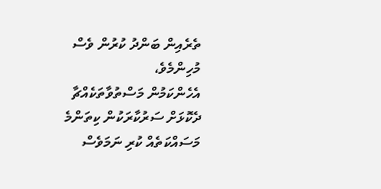ތެރެއިން ބަންދު ކުރުން ވެސް މުހިންމެވެ،
އެހެންކަމުން މަސްތުވާތަކެއްޗާ ދެކޮޅަށް ސަރުކާރަކުން ކިތަންމެ މަސައްކަތެއް ކުރި ނަމަވެސް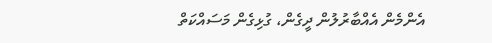އެންމެން އެއްބާރުލުން ދީގެން، ގުޅިގެން މަސައްކަތް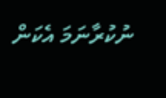ނުކުރާނަމަ އެކަން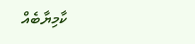ކާމިޔާބެއް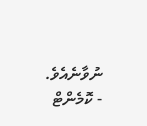ނުވާނެއެވެ.
- ކޮމެންޓް